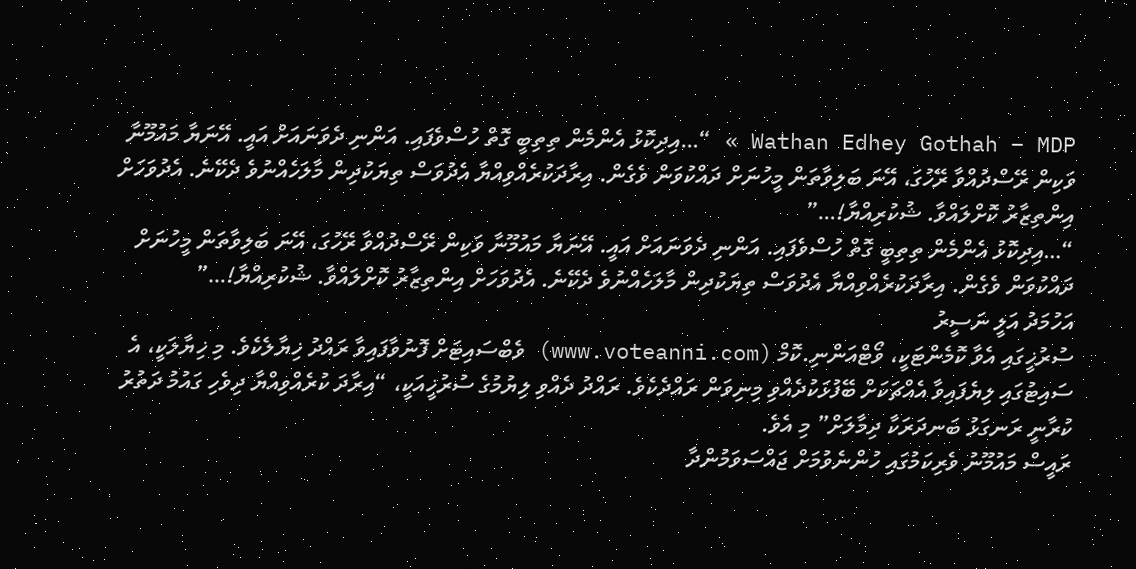Wathan Edhey Gothah – MDP » “…އިދިކޮޅު އެންމެން ތިތިބީ ގޮތް ހުސްވެފައި. އަންނި ދެވަނައަށް އައީ. އޭނަޔާ މައުމޫނާ ވަކިން ރޭސްދުއްވާ ރޭހުގަ، އޭނަ ބަލިވާތަން މީހުނަށް ދައްކުވަން ވެގެން. އިރާދަކުރެއްވިއްޔާ އެދުވަސް ތިޔަކުދިން މާލަހެއްނުވެ ދެކޭނެ. އެދުވަހަށް އިންތިޒާރު ކޮށްލައްވާ. ޝުކުރިއްޔާ!…”
“…އިދިކޮޅު އެންމެން ތިތިބީ ގޮތް ހުސްވެފައި. އަންނި ދެވަނައަށް އައީ. އޭނަޔާ މައުމޫނާ ވަކިން ރޭސްދުއްވާ ރޭހުގަ، އޭނަ ބަލިވާތަން މީހުނަށް ދައްކުވަން ވެގެން. އިރާދަކުރެއްވިއްޔާ އެދުވަސް ތިޔަކުދިން މާލަހެއްނުވެ ދެކޭނެ. އެދުވަހަށް އިންތިޒާރު ކޮށްލައްވާ. ޝުކުރިއްޔާ!…”
އަހުމަދު އަލީ ނަސީރު
ސުރުޚީގައި އެވާ ކޮމެންޓަކީ، ވޯޓްއަންނި.ކޮމް (www.voteanni.com) ވެބްސައިޓަށް ފޮނުވާފައިވާ ރައްދު ޚިޔާލެކެވެ. މި ޚިޔާލަކީ، އެ ސައިޓުގައި ލިޔެފައިވާ އެއްޗަކަށް ބޭފުޅަކުދެއްވި މިނިވަން ރައްދެކެވެ. ރައްދު ދެއްވި ލިޔުމުގެ ސުރުޚީއަކީ، “އިރާދަ ކުރެއްވިއްޔާ ދިވެހި ގައުމު ދަތުރު ކުރާނީ ރަނގަޅު ބަނދަރަކާ ދިމާލަށް” މި އެވެ.
ރައީސް މައުމޫނު ވެރިކަމުގައި ހުންނެވުމަށް ޖައްސަވަމުންދާ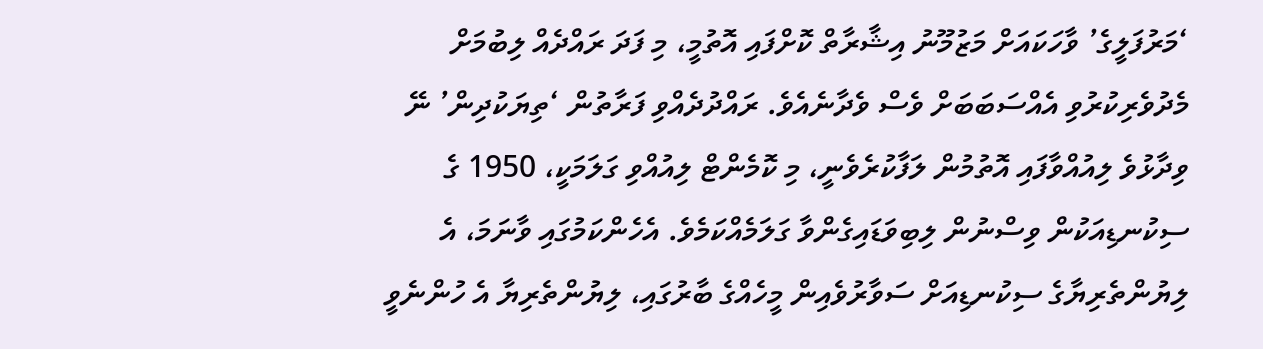‘މަރުފަލީގެ’ ވާހަކައަށް މަޒުމޫނު އިޝާރާތް ކޮށްފައި އޮތުމީ، މި ފަދަ ރައްދެއް ލިބުމަށް މެދުވެރިކުރުވި އެއްސަބަބަށް ވެސް ވެދާނެއެވެ. ރައްދުދެއްވި ފަރާތުން ‘ތިޔަކުދިން’ ނޭ ވިދާޅުވެ ލިއުއްވާފައި އޮތުމުން ލަފާކުރެވެނީ، މި ކޮމެންޓް ލިއުއްވި ގަލަމަކީ، 1950 ގެ ސިކުނޑިއަކުން ވިސްނުން ލިބިވަޑައިގެންވާ ގަލަމެއްކަމެވެ. އެހެންކަމުގައި ވާނަމަ، އެ ލިޔުންތެރިޔާގެ ސިކުނޑިއަށް ސަވާރުވެއިން މީހެއްގެ ބާރުގައި، ލިޔުންތެރިޔާ އެ ހުންނެވީ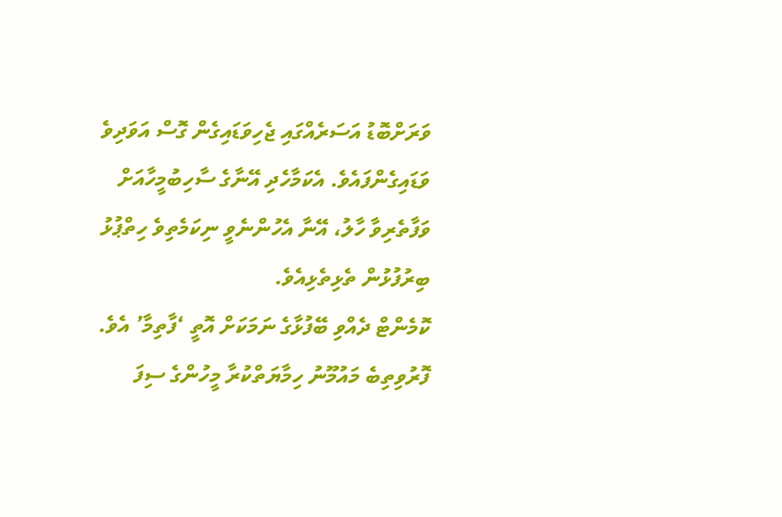ވަރަށްބޮޑު އަސަރެއްގައި ޖެހިވަޑައިގެން ގޮސް އަވަދިވެ ވަޑައިގެންފައެވެ. އެކަމާހެދި އޭނާގެ ސާހިބުމީހާއަށް ވަފާތެރިވާ ހާލު، އޭނާ އެހުންނެވީ ނިކަމެތިވެ ހިތްޕުޅު ބިރުފުޅުން ތެޅިތެޅިއެވެ.
ކޮމެންޓް ދެއްވި ބޭފުޅާގެ ނަމަކަށް އޮތީ ‘ފާތިމާ’ އެވެ.
ފޮރުވިތިބެ މައުމޫނު ހިމާޔަތްކުރާ މީހުންގެ ސިފަ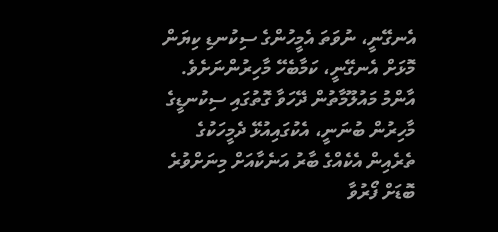އެނގޭނީ، ނުވަތަ އެމީހުންގެ ސިކުނޑި ކިޔަން މޮޅަށް އެނގޭނީ، ކަމާބެހޭ މާހިރުންނަށެވެ. އާންމު މައުލޫމާތުން ދޭހަވާ ގޮތުގައި ސިކުނޑީގެ މާހިރުން ބުނަނީ، އެކުގައިއުޅޭ ދެމީހަކުގެ ތެރެއިން އެކެއްގެ ބާރު އަނެކާއަށް މިނަށްވުރެ ބޮޑަށް ފޯރުވާ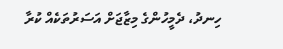ހިނދު، ދެމީހުންގެ މިޒާޖަށް އަސަރުތަކެއް ކުރާ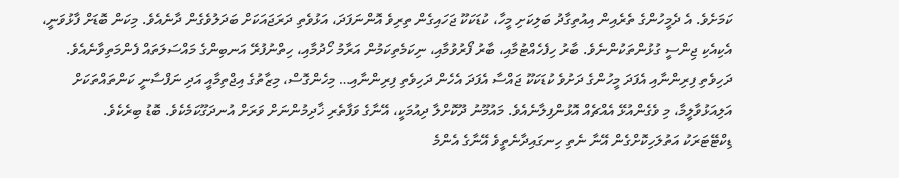ކަމަށެވެ. އެ ދެމީހުންގެ ތެރެއިން އިއުތިގާދު ބަލިކަށި މީހާ، ކުޑަކަކޫ ޖަހައިގެން ތިރިވެ އޮންނަފަދަ، އަޅުވެތި ދަރަޖައަކަށް ބަދަލުވެގެން ދާނެއެވެ. މިކަން ބޮޑަށް ފާޅުވަނީ، އެކިއެކި ޖިންސީ ގުޅުންތަކުންނެވެ. ބާރު ހިފެހެއްޓުމާއި، ބާރު ފޯރުވުމާއި، ނިކަމެތިކަމުން އަރާމު ހޯދުމާއި، ހިތްނުފުރޭ އަނބިންގެ މައްސަލަތައް ފެންމަތިވާނެއެވެ. ދަހިވެތި ފިރިންނާއި އެފަދަ މީހުންގެ ދަށުވެ ކުޑަކަކޫ ޖައްސާ އެފަދަ އެހެން ދަހިވެތި ފިރިންނާއި… މިހެންގޮސް، މިޒާތުގެ އިޖްތިމާއީ އަދި ނަފްސާނީ ކަންތައްތަކަށް އަލިއަޅުވާލީމާ، މި ވެގެންއުޅޭ އެއްޗެއް އޮޅުންފިލާނެއެވެ. މައުމޫނު ދޫކޮށްލާ ދިއުމަކީ، އޭނާގެ ވަފާތެރި ޚާދިމުންނަށް ވަރަށް އުނދަގޫކަމެކެވެ. ބޮޑު ބިރެކެވެ.
ޑިކްޓޭޓަރަކު އަތުލަހިކޮށްގެން އޭނާ ނެތި ހިނގައިދާނެތީވެ އޭނާގެ އެންމެ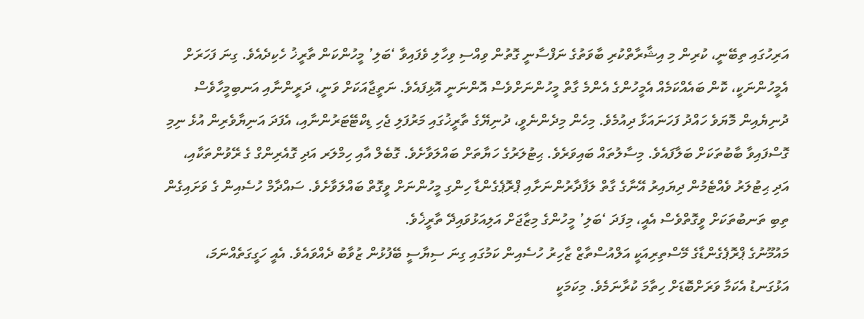އަރިހުގައި ތިބޭނީ، ކުރިން މި އިޝާރާތްކުރި ބާވަތުގެ ނަފްސާނީ ގޮތުން ވިއްސި ވިހާލި ވެފައިވާ ‘ބަލި’ މީހުންކަން ތާރީޚު ހެކިދެއެވެ. ގިނަ ފަހަރަށް އެމީހުންނަކީ، ކޮން ބައެއްކަމެއް އެމީހުންގެ އެންމެ ގާތް މީހުންނަށްވެސް އޮންނަނީ އޮޅިފައެވެ. ނަތީޖާއަކަށް ވަނީ، ދަރީންނާއި އަނބިމީހާވެސް ދުނިޔެއިން މޮޔަވެ ހައްދު ފަހަނައަޅާ ދިއުމެވެ. މިހެން މިދެންނެވީ، ދުނިޔޭގެ ތާރީޚުގައި މަރުފަލި ޖެހި ޑިކްޓޭޓަރުންނާއި، އެފަދަ އަނިޔާވެރިން އުޅެ ނިމި ގޮސްފައިވާ ބާބުތަކަށް ބަލާފައެވެ. މިސާލުތައް ބައިވަރެވެ. ޙިޓުލަރުގެ ހަޔާތަށް ބައްލަވާށެވެ. ގޮބެލް އާއި ހިމްލަރ އަދި ގޮއެރިންގް ގެ ރޭވުންތަކާއި، އަދި ޙިޓުލަރު ވެއްޓެމުން ދިޔައިރު އޭނާގެ ގާތް ލަފާދާރުންނަށާއި ޕްރޮޕެގެންޑާ ހިންގި މީހުންނަށް ވީގޮތް ބައްލަވާށެވެ. ސައްދާމް ހުސެއިން ގެ ވަށައިގެން ތިބި ތަނބުތަކަށް ވީގޮތްވެސް އެއީ، މިފަދަ ‘ބަލި’ މީހުންގެ މިޒާޖަށް އަލިއަޅުވައިދޭ ތާރީޚެވެ.
މައުމޫނުގެ ޕްރޮޕެގެންޑާގެ މޭސްތިރިއަކީ އަލްއުސްތާޒް ޒާހިރު ހުސެއިން ކަމުގައި ގިނަ ސިޔާސީ ބޭފުޅުން ޒުވާބު ދެއްވައެވެ. އެއީ ހަގީގަތެއްނަމަ، އަޅުގަނޑު އެކަމާ ވަރަށްބޮޑަށް ހިތާމަ ކުރާނަމެވެ. މިކަމަކީ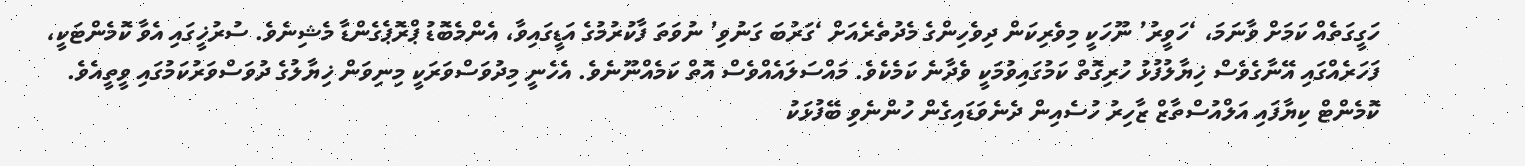ހަގީގަތެއް ކަމަށް ވާނަމަ، ‘ހަވީރު’ ނޫހަކީ މިވެރިކަން ދިވެހިންގެ މެދުތެރެއަށް ‘ގަރުބަ ގަނުވި’ ނުވަތަ ފާކުރުމުގެ އަޑީގައިވާ، އެންމެބޮޑު ޕްރޮޕެގެންޑާ މެޝިނެވެ. ސުރުޚީގައި އެވާ ކޮމެންޓަކީ، ފަހަރެއްގައި އޭނާގެވެސް ޚިޔާލުފުޅު ހުރިގޮތް ކަމުގައިވުމަކީ ވެދާނެ ކަމެކެވެ. މައްސަލައެއްވެސް އޮތް ކަމެއްނޫނެވެ. އެހެނީ މިދުވަސްވަރަކީ މިނިވަން ޚިޔާލުގެ ދުވަސްވަރުކަމުގައި ވީތީއެވެ.
ކޮމެންޓް ކިޔާފައި އަލްއުސްތާޒް ޒާހިރު ހުސެއިން ދެނެވަޑައިގެން ހުންނެވި ބޭފުޅަކު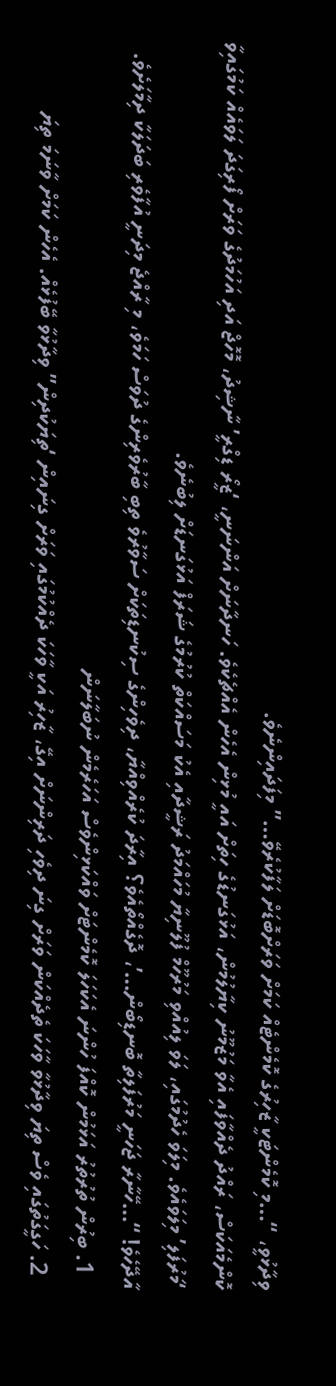ވިދާޅުވީ، “…މި ކޮމެންޓަކީ ޒާހިރުގެ ކޮމެންޓެއް ކަމަށް ވަރަށްބޮޑަށް ލަފާކުރެވޭ…” މިފަދައިންނެވެ.
ކޮންމެއަކަސް، ރައްދު ދެއްވާފައި އެވާ މަޒުމޫނު ކިޔާލުމުން، އަޅުގަނޑުގެ ހިތަށް އައީ މުޅިން އެހެން އެއްޗެކެވެ. ހަނދާނަށް އަންނަނީ، ‘ޒީރޯ ޑިގްރީ’ ނާޝިދު، މޮހޮޖް އަދި އަހުމަދުގެ ވަރަށް ފޯރިގަދަ ލަވައެއް ކަމުގައިވާ ‘މަރުފަލި’ މިލަވައެވެ. މިލަވަ ހެދުމުގައި، ލަވަ ލިއުއްވި މަރުހޫމް ފުލޫނިޔާ މުހައްމަދު ރަޝީދާއި އެކު މަސައްކަތް ކުރުމުގެ ޝަރަފް އަޅުގަނޑަށް ލިބުނެވެ.
އާދޭހެވެ! “…ހޭނާރާ ޖަހަނީ މަރުފަލިތާ ބޮނޑިބޯން…’، ދޮގެއްތޯއެވެ؟ އިރާދަ ކުރެއްވިއްޔާ، ދިވެހިންގެ ސިކުނޑިތަކަށް ސަވާރުވެ ތިބި ބާރުވެރިންގެ ދުވަސް ހަމަވެ، މި ރާއްޖެ މިދަނީ އުފާވެރި ބަދަލަކާ ދިމާލަށެވެ.
  1. ބިރުން ތުރުތުރު އަޅަމުން ކޮއްފަ ހުންނަ އެކަހަލަ ކޮމެންޓަށް ވައްކަޅިންވެސް އަހަރެމެން ނުބަލާނަން
  2. ހަގީގަތުގައި ވެސް ތިޔަ ވިދާޅުވާ ވާހަކަ ތެދެއްކަން ވަރަށް ގިނަ ދިވެހި ދަރިންނަށް އިގޭ، ޒާހިރު އަކީ ވާހަކަ ދެއްކުމުގައި ވަރަށް ގިނައިން ‘ތިޔަކުދިން” ވިދާޅުވާ ބޭފުޅެއް. އެހެން ކަމަށް ވާނަމަ ތިޔަ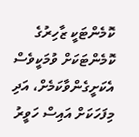ކޮމެންޓަކީ ޒާހިރުގެ ކޮމެންޓަކަށް ވުމަކީވެސް އެކަށީގެންވާކަމެށް، އަދި މިފަހަކަށް އައިސް ހަވީރު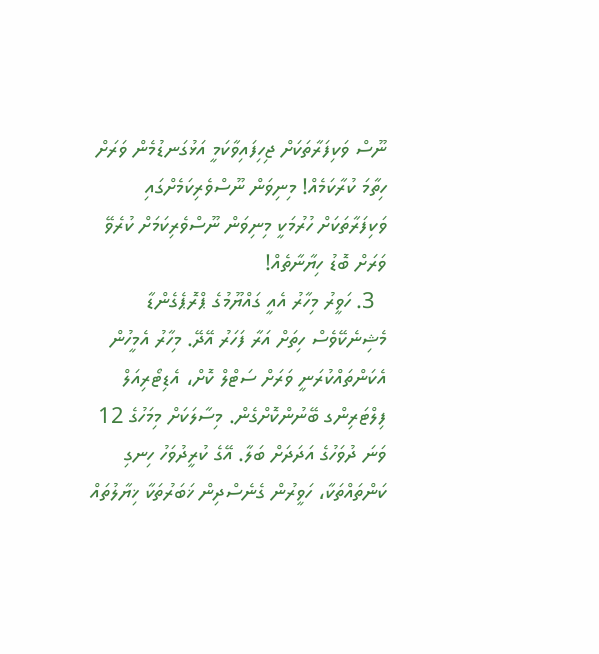ނޫސް ވަކިފަރާތަކަށް ޖިހިފައިވާކަމީ އަޅުގަނޑުމެން ވަރަށް ހިތާމަ ކުރާކަމެއް! މިނިވަން ނޫސްވެރިކަމެށްގައި ވަކިފަރާތަކަށް ހުރުމަކީ މިނިވަން ނޫސްވެރިކަމަށް ކުރެވޭ ވަރަށް ބޮޑު ހިޔާނާތެއް!
  3. ހަވީރު މިހާރު އެއީ ގައްޔޫމުގެ ޕްރޮޕެގެންޑާ މެޝިނެކޭވެސް ހިތަށް އަރާ ފަހަރު އޭދޭ. މިހާރު އެމީހުން އެކަންތައްކުރަނީ ވަރަށް ސަޓްލް ކޮށް، އެޑިޓޯރިއަލް ފިލްޓަރިންގ ބޭނުންކޮށްގެން. މިސާލަކަށް މިމަހުގެ 12 ވަނަ ދުވަހުގެ އަދަދަށް ބަލާ. އޭގެ ކުރީދުވަހު ހިނގި ކަންތައްތަކާ، ހަވީރުން ގެނެސްދިން ޚަބަރުތަކާ ޚިޔާލުތައް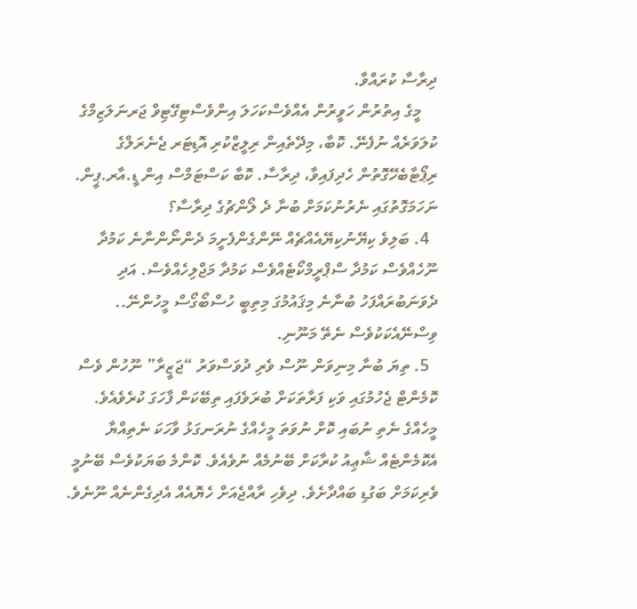ދިރާސާ ކުރައްވާ.
    މީގެ އިތުރުން ހަވީރުން އެއްވެސްކަހަލަ އިންވެސްޓިގޭޓިވް ޖަރނަލަޒިމްގެ ކުލަވަރެއް ނުފެނޭ. ކޮބާ، މިދޭތެއިން ރިލީޒްކުރި އޮޑިޓަރ ޖެނެރަލްގެ ރިޕޯޓާބެހޭގޮތުން ހެދިފައިވާ، ދިރާސާ. ކޮބާ ކަސްޓަމްސް އިން ޑީ.އާރ.ޕީން. ނަހަމަގޮތުގައި ނެރުނުކަމަށް ބުނާ ދެ ލޯންޗުގެ ދިރާސާ؟
  4. ބަލިވެ ކިޔޭނުކިޔޭއެއްޗެއް ނޭންގެންފެށީމަ ދެންނޯންނާނެ ކަމުދާ ނޫހެއްވެސް ކަމުދާ ސްޕްރީމްކޯޓެއްވެސް ކަމުދާ މަޖްލިހެއްވެސް. އަދި ދެވަނަބުރައްފަހު ބުނާނެ މިޤައުމުގަ މިތިބީ ހުސްބޯގޯސް މީހުންނޭ.. ވިސްނޭއެކަކުވެސް ނެތޭ މަނޫނި.
  5. ތިޔަ ބުނާ މިނިވަން ނޫސް ވެރި ދުވަސްވަރު “ޖަޒީރާ” ނޫހުން ވެސް ކޮމެންޓް ޖެހުމުގައި ވަކި ފަރާތަކަށް ބުރަވެފައި ތިބޭކަން ފާހަގަ ކުރެވެއެވެ. މީހެއްގެ ނެތި ނުބައި ކޮށް ނުވަތަ މީހެއްގެ ނުރަނގަޅު ވާހަކަ ނެތިއްޔާ އެކޮމެންޓެއް ޝާޢިއު ކުރާކަށް ބޭނުމެއް ނުވެއެވެ. ކޮންމެ ބަޔަކުވެސް ބޭނުމީ ވެރިކަމަށް ބަގުޑި ބައްދާށެވެ. ދިވެހި ރާއްޖެއަށް ހެޔޮއެއް އެދިގެންނެއް ނޫނެވެ.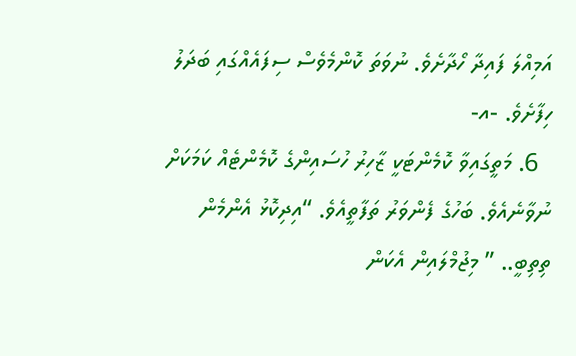އަމިއްލަ ފައިދާ ހޯދާށެވެ. ނުވަތަ ކޮންމެވެސް ސިފައެއްގައި ބަދަލު ހިފާށެވެ. -އ-
  6. މަތީގައިވާ ކޮމެންޓަކީ ޒާހިރު ހުސައިންގެ ކޮމެންޓެއް ކަމަކަށް ނުވާނެއެވެ. ބަހުގެ ފެންވަރު ތަފާތީއެވެ. “އިދިކޮޅު އެންމެން ތިތިބީ.. ” މިޖުމްލައިން އެކަން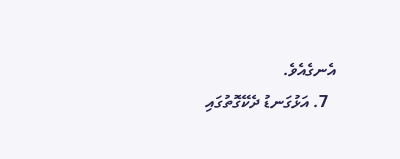އެނގެއެވެ.
  7. އަޅުގަނޑު ދެކޭގޮތުގައި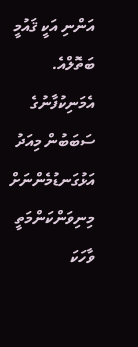އަންނި އަކީ ޤައުމީ ބަތޮލްއެ. އެމަނިކުފާނުގެ ސަބަބުން މިއަދު އަޅުގަނޑުމެންނަށް މިނިވަންކަންމަތީ ވާހަކަ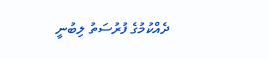ދެއްކުމުގެ ފުރުސަތު ލިބުނީ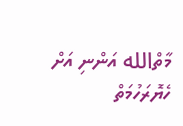މާތްالله އަންނި އަށް ހެޔޮރަހުމަތް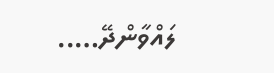ލައްވާންދޭ…..